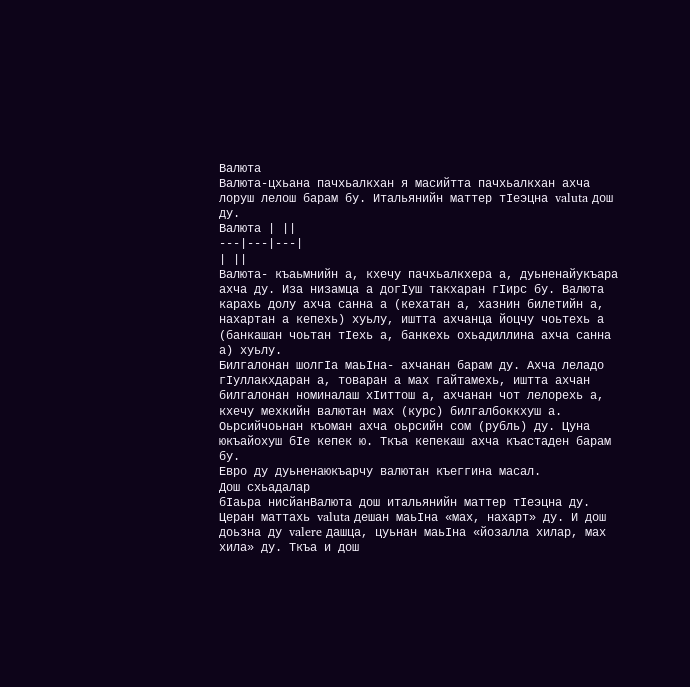Валюта
Валюта-цхьана пачхьалкхан я масийтта пачхьалкхан ахча лоруш лелош барам бу. Итальянийн маттер тӀеэцна valuta дош ду.
Валюта | ||
---|---|---|
| ||
Валюта- къаьмнийн а, кхечу пачхьалкхера а, дуьненайукъара ахча ду. Иза низамца а догӀуш такхаран гӀирс бу. Валюта карахь долу ахча санна а (кехатан а, хазнин билетийн а, нахартан а кепехь) хуьлу, иштта ахчанца йоцчу чоьтехь а (банкашан чоьтан тӀехь а, банкехь охьадиллина ахча санна а) хуьлу.
Билгалонан шолгӀа маьӀна- ахчанан барам ду. Ахча леладо гӀуллакхдаран а, товаран а мах гайтамехь, иштта ахчан билгалонан номиналаш хӀиттош а, ахчанан чот лелорехь а, кхечу мехкийн валютан мах (курс) билгалбоккхуш а.
Оьрсийчоьнан къоман ахча оьрсийн сом (рубль) ду. Цуна юкъайохуш бӀе кепек ю. Ткъа кепекаш ахча къастаден барам бу.
Евро ду дуьненаюкъарчу валютан къеггина масал.
Дош схьадалар
бӀаьра нисйанВалюта дош итальянийн маттер тӀеэцна ду. Церан маттахь valuta дешан маьӀна «мах, нахарт» ду. И дош доьзна ду valere дашца, цуьнан маьӀна «йозалла хилар, мах хила» ду. Ткъа и дош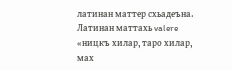латинан маттер схьадеъна. Латинан маттахь valere «ницкъ хилар, таро хилар, мах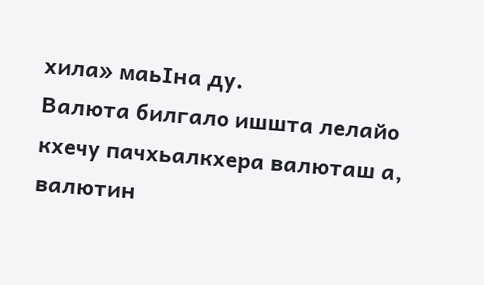хила» маьӀна ду.
Валюта билгало ишшта лелайо кхечу пачхьалкхера валюташ а, валютин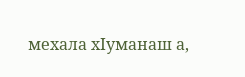мехала хӀуманаш а,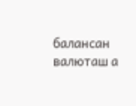балансан валюташ а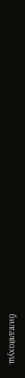билгалйохуш.